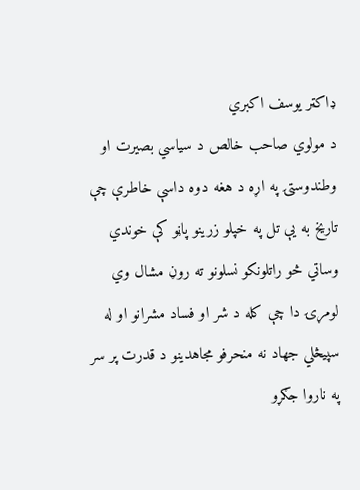ډاکټر يوسف اکبري
د مولوي صاحب خالص د سیاسي بصیرت او وطندوستۍ په اړه د هغه دوه داسې خاطرې چې تاريخ به يې تل په خپلو زرينو پاڼو کې خوندي وساتي څو راتلونکو نسلونو ته روڼ مشال وي
لومړۍ دا چې کله د شر او فساد مشرانو او له سپيڅلي جهاد نه منحرفو مجاهدینو د قدرت پر سر په ناروا جګړو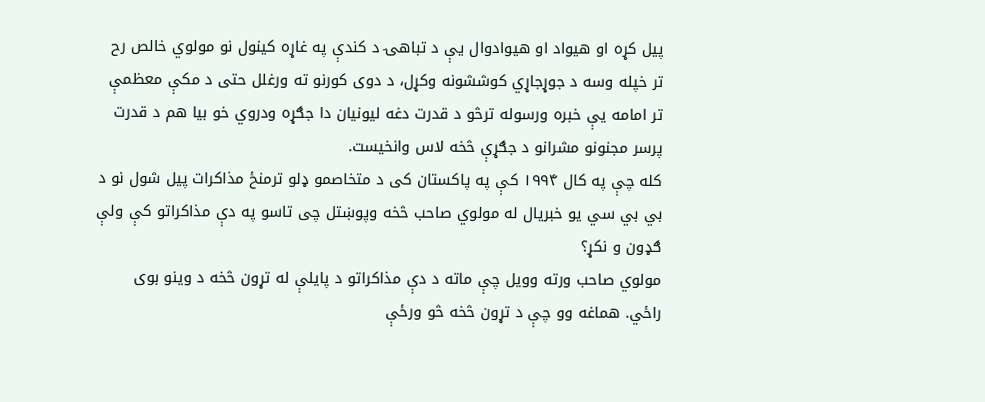پيل کړه او هيواد او هيوادوال يې د تباهۍ د کندې په غاړه کينول نو مولوي خالص رح تر خپله وسه د جوړجاړي کوششونه وکړل، د دوی کورنو ته ورغلل حتی د مکې معظمې تر امامه يې خبره ورسوله ترڅو د قدرت دغه لیونیان دا جګړه ودروي خو بیا هم د قدرت پرسر مجنونو مشرانو د جګړې څخه لاس وانخیست.
کله چې په کال ۱۹۹۴ کې په پاکستان کی د متخاصمو ډلو ترمنځ مذاکرات پيل شول نو د بي بي سي یو خبریال له مولوي صاحب څخه وپوښتل چی تاسو په دې مذاکراتو کې ولې ګډون و نکړ؟
مولوي صاحب ورته وویل چې ماته د دې مذاکراتو د پايلې له تړون څخه د وینو بوی راځي. هماغه وو چې د تړون څخه څو ورځې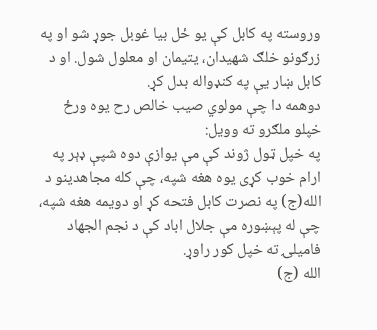وروسته په کابل کې يو ځل بيا غوبل جوړ شو او په زرګونو خلګ شهیدان، یتیمان او معلول شول. او د کابل ښار يې په کنډواله بدل کړ.
دوهمه دا چې مولوي صیب خالص رح یوه ورځ خپلو ملګرو ته وویل:
په خپل ټول ژوند کې مې يوازې دوه شپې ډېر په ارام خوب کړی یوه هغه شپه، چې کله مجاهدینو د الله(ج) په نصرت کابل فتحه کړ او دویمه هغه شپه، چې له پېښوره مې جلال اباد کې د نجم الجهاد فامیلۍ ته خپل کور راوړ.
الله (ج)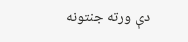دې ورته جنتونه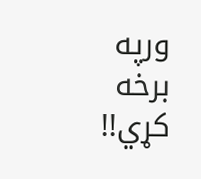ورپه برخه کړي!!